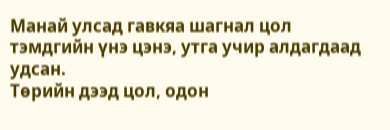Манай улсад гавкяа шагнал цол тэмдгийн үнэ цэнэ, утга учир алдагдаад удсан.
Төрийн дээд цол, одон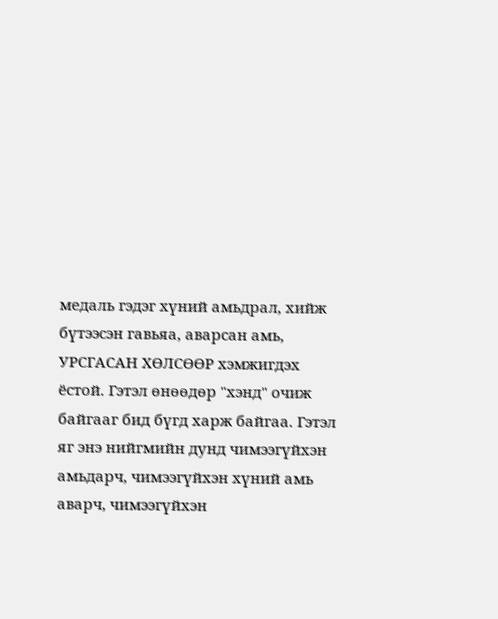медаль гэдэг хүний амьдрал, хийж бүтээсэн гавьяа, аварсан амь, УРСГАСАН ХӨЛСӨӨР хэмжигдэх ёстой. Гэтэл өнөөдөр "хэнд" очиж байгааг бид бүгд харж байгаа. Гэтэл яг энэ нийгмийн дунд чимээгүйхэн амьдарч, чимээгүйхэн хүний амь аварч, чимээгүйхэн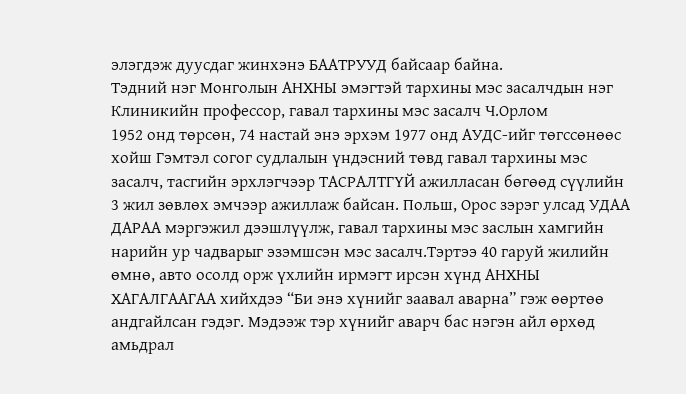элэгдэж дуусдаг жинхэнэ БААТРУУД байсаар байна.
Тэдний нэг Монголын АНХНЫ эмэгтэй тархины мэс засалчдын нэг Клиникийн профессор, гавал тархины мэс засалч Ч.Орлом
1952 онд төрсөн, 74 настай энэ эрхэм 1977 онд АУДС-ийг төгссөнөөс хойш Гэмтэл согог судлалын үндэсний төвд гавал тархины мэс засалч, тасгийн эрхлэгчээр ТАСРАЛТГҮЙ ажилласан бөгөөд сүүлийн 3 жил зөвлөх эмчээр ажиллаж байсан. Польш, Орос зэрэг улсад УДАА ДАРАА мэргэжил дээшлүүлж, гавал тархины мэс заслын хамгийн нарийн ур чадварыг эзэмшсэн мэс засалч.Тэртээ 40 гаруй жилийн өмнө, авто осолд орж үхлийн ирмэгт ирсэн хүнд АНХНЫ ХАГАЛГААГАА хийхдээ “Би энэ хүнийг заавал аварна” гэж өөртөө андгайлсан гэдэг. Мэдээж тэр хүнийг аварч бас нэгэн айл өрхөд амьдрал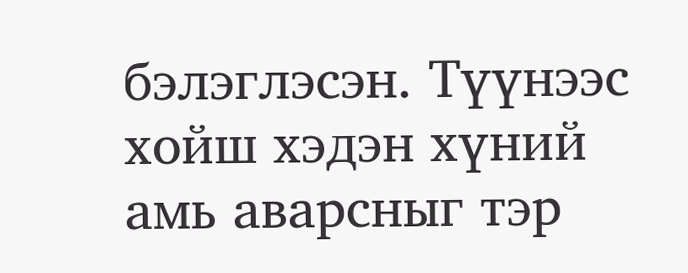бэлэглэсэн. Түүнээс хойш хэдэн хүний амь аварсныг тэр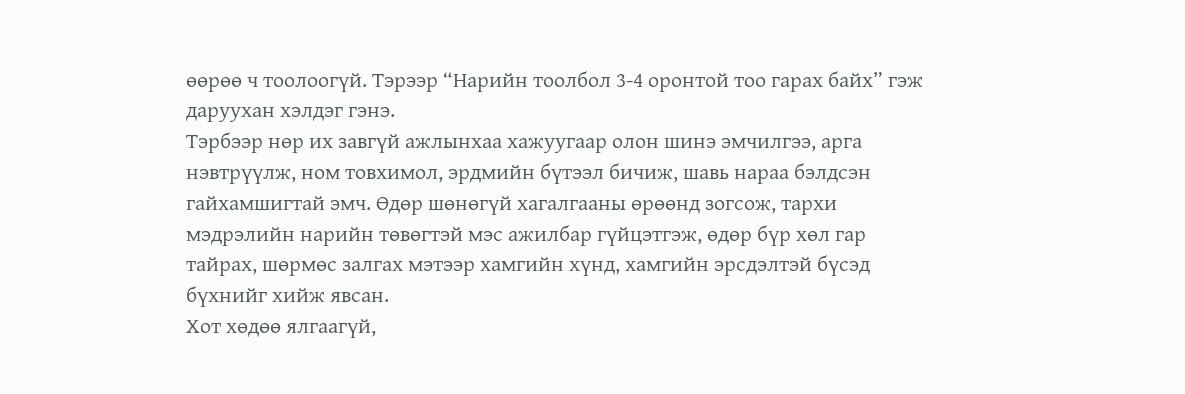өөрөө ч тоолоогүй. Тэрээр “Нарийн тоолбол 3-4 оронтой тоо гарах байх” гэж даруухан хэлдэг гэнэ.
Тэрбээр нөр их завгүй ажлынхаа хажуугаар олон шинэ эмчилгээ, арга нэвтрүүлж, ном товхимол, эрдмийн бүтээл бичиж, шавь нараа бэлдсэн гайхамшигтай эмч. Өдөр шөнөгүй хагалгааны өрөөнд зогсож, тархи мэдрэлийн нарийн төвөгтэй мэс ажилбар гүйцэтгэж, өдөр бүр хөл гар тайрах, шөрмөс залгах мэтээр хамгийн хүнд, хамгийн эрсдэлтэй бүсэд бүхнийг хийж явсан.
Хот хөдөө ялгаагүй,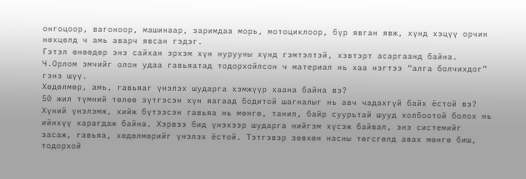онгоцоор, вагоноор, машинаар, заримдаа морь, мотоциклоор, бүр явган явж, хүнд хэцүү орчин нөхцөлд ч амь аварч явсан гэдэг.
Гэтэл өнөөдөр энэ сайхан эрхэм хүн нурууны хүнд гэмтэлтэй, хэвтэрт асаргаанд байна. Ч.Орлом эмчийг олон удаа гавьяатад тодорхойлсон ч материал нь хаа нэгтээ “алга болчихдог” гэнэ шүү.
Хөдөлмөр, амь, гавьяаг үнэлэх шударга хэмжүүр хаана байна вэ?
50 жил түмний төлөө зүтгэсэн хүн яагаад бодитой шагналыг нь авч чадахгүй байх ёстой вэ?
Хүний үнэлэмж, хийж бүтээсэн гавьяа нь мөнгө, танил, байр суурьтай шууд холбоотой болох нь ийнхүү харагдаж байна. Хэрвээ бид үнэхээр шударга нийгэм хүсэж байвал, энэ системийг засаж, гавьяа, хөдөлмөрийг үнэлэх ёстой. Тэтгэвэр зөвхөн насны төгсгөлд авах мөнгө биш, тодорхой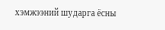хэмжээний шударга ёсны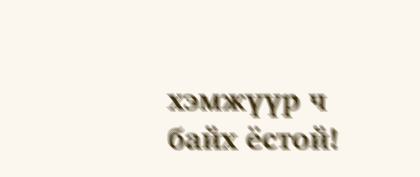хэмжүүр ч байх ёстой!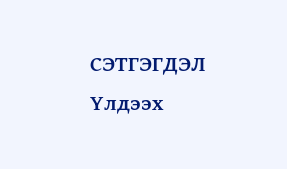СЭТГЭГДЭЛ Үлдээх